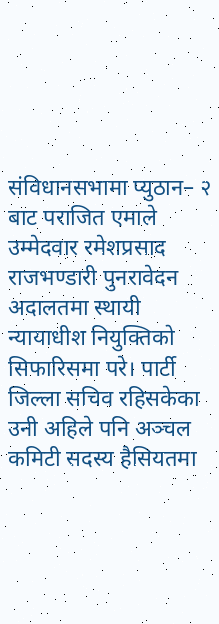संविधानसभामा प्युठान– २ बाट पराजित एमाले उम्मेदवार रमेशप्रसाद राजभण्डारी पुनरावेदन अदालतमा स्थायी न्यायाधीश नियुक्तिको सिफारिसमा परे। पार्टी जिल्ला सचिव रहिसकेका उनी अहिले पनि अञ्चल कमिटी सदस्य हैसियतमा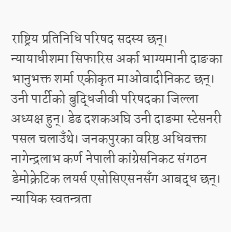राष्ट्रिय प्रतिनिधि परिषद सदस्य छन्।
न्यायाधीशमा सिफारिस अर्का भाग्यमानी दाङका भानुभक्त शर्मा एकीकृत माओवादीनिकट छन्। उनी पार्टीको बुद्धिजीवी परिषदका जिल्ला अध्यक्ष हुन्। डेढ दशकअघि उनी दाङमा स्टेसनरी पसल चलाउँथे। जनकपुरका वरिष्ठ अधिवक्ता नागेन्द्रलाभ कर्ण नेपाली कांग्रेसनिकट संगठन डेमोक्रेटिक लयर्स एसोसिएसनसँग आबद्ध छन्।
न्यायिक स्वतन्त्रता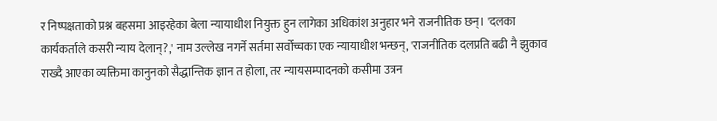र निष्पक्षताको प्रश्न बहसमा आइरहेका बेला न्यायाधीश नियुक्त हुन लागेका अधिकांश अनुहार भने राजनीतिक छन्। 'दलका कार्यकर्ताले कसरी न्याय देलान्?,' नाम उल्लेख नगर्ने सर्तमा सर्वोच्चका एक न्यायाधीश भन्छन्, 'राजनीतिक दलप्रति बढी नै झुकाव राख्दै आएका व्यक्तिमा कानुनको सैद्धान्तिक ज्ञान त होला, तर न्यायसम्पादनको कसीमा उत्रन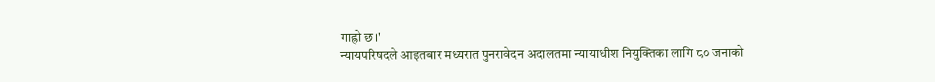गाह्रो छ।'
न्यायपरिषदले आइतबार मध्यरात पुनरावेदन अदालतमा न्यायाधीश नियुक्तिका लागि ८० जनाको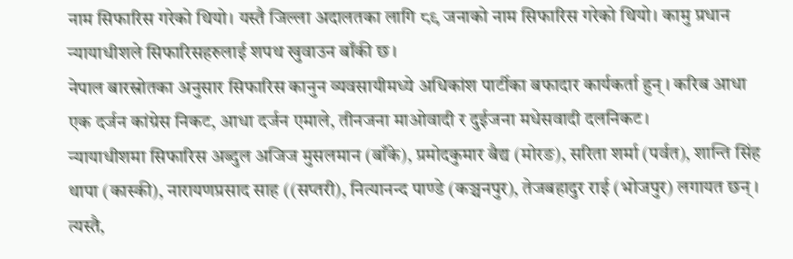नाम सिफारिस गरेको थियो। यस्तै जिल्ला अदालतका लागि ८९ जनाको नाम सिफारिस गरेको थियो। कामु प्रधान न्यायाधीशले सिफारिसहरुलाई शपथ खुवाउन बाँकी छ।
नेपाल बारस्रोतका अनुसार सिफारिस कानुन व्यवसायीमध्ये अधिकांश पार्टीका बफादार कार्यकर्ता हुन्। करिब आधा एक दर्जन कांग्रेस निकट, आधा दर्जन एमाले, तीनजना माओवादी र दुईजना मधेसवादी दलनिकट।
न्यायाधीशमा सिफारिस अब्दुल अजिज मुसलमान (बाँके), प्रमोदकुमार बैद्य (मोरङ), सरिता शर्मा (पर्वत), शान्ति सिंह थापा (कास्की), नारायणप्रसाद साह ((सप्तरी), नित्यानन्द पाण्डे (कञ्चनपुर), तेजबहादुर राई (भोजपुर) लगायत छन्।
त्यस्तै,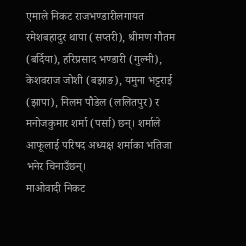एमाले निकट राजभण्डारीलगायत रमेशबहादुर थापा (सप्तरी), श्रीमण गौतम (बर्दिया), हरिप्रसाद भण्डारी (गुल्मी), केशवराज जोशी (बझाङ), यमुना भट्टराई (झापा), निलम पौडेल (ललितपुर) र मनोजकुमार शर्मा (पर्सा) छन्। शर्माले आफूलाई परिषद अध्यक्ष शर्माका भतिजा भनेर चिनाउँछन्।
माओवादी निकट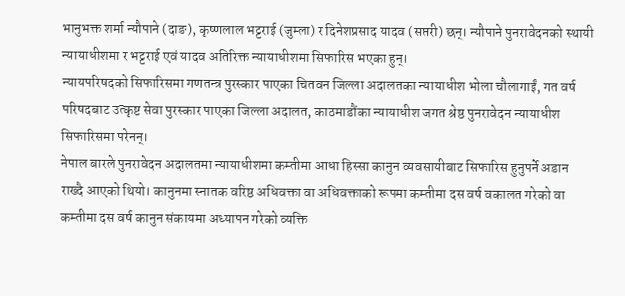भानुभक्त शर्मा न्यौपाने (दाङ), कृष्णलाल भट्टराई (जुम्ला) र दिनेशप्रसाद यादव (सप्तरी) छन्। न्यौपाने पुनरावेदनको स्थायी न्यायाधीशमा र भट्टराई एवं यादव अतिरिक्त न्यायाधीशमा सिफारिस भएका हुन्।
न्यायपरिषदको सिफारिसमा गणतन्त्र पुरस्कार पाएका चितवन जिल्ला अदालतका न्यायाधीश भोला चौलागाईं, गत वर्ष परिषदबाट उत्कृष्ट सेवा पुरस्कार पाएका जिल्ला अदालत, काठमाडौंका न्यायाधीश जगत श्रेष्ठ पुनरावेदन न्यायाधीश सिफारिसमा परेनन्।
नेपाल बारले पुनरावेदन अदालतमा न्यायाधीशमा कम्तीमा आधा हिस्सा कानुन व्यवसायीबाट सिफारिस हुनुपर्ने अडान राख्दै आएको थियो। कानुनमा स्नातक वरिष्ठ अधिवक्ता वा अधिवक्ताको रूपमा कम्तीमा दस वर्ष वकालत गरेको वा कम्तीमा दस वर्ष कानुन संकायमा अध्यापन गरेको व्यक्ति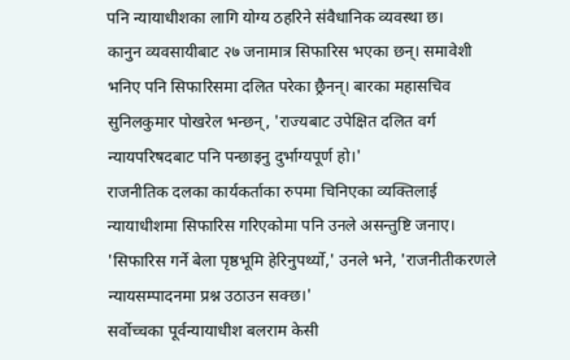पनि न्यायाधीशका लागि योग्य ठहरिने संवैधानिक व्यवस्था छ।
कानुन व्यवसायीबाट २७ जनामात्र सिफारिस भएका छन्। समावेशी भनिए पनि सिफारिसमा दलित परेका छ्रैनन्। बारका महासचिव सुनिलकुमार पोखरेल भन्छन्, 'राज्यबाट उपेक्षित दलित वर्ग न्यायपरिषदबाट पनि पन्छाइनु दुर्भाग्यपूर्ण हो।'
राजनीतिक दलका कार्यकर्ताका रुपमा चिनिएका व्यक्तिलाई न्यायाधीशमा सिफारिस गरिएकोमा पनि उनले असन्तुष्टि जनाए। 'सिफारिस गर्ने बेला पृष्ठभूमि हेरिनुपर्थ्यो,' उनले भने, 'राजनीतीकरणले न्यायसम्पादनमा प्रश्न उठाउन सक्छ।'
सर्वोच्चका पूर्वन्यायाधीश बलराम केसी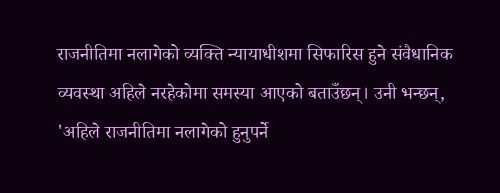राजनीतिमा नलागेको व्यक्ति न्यायाधीशमा सिफारिस हुने संवैधानिक व्यवस्था अहिले नरहेकोमा समस्या आएको बताउँछन्। उनी भन्छन्, 'अहिले राजनीतिमा नलागेको हुनुपर्ने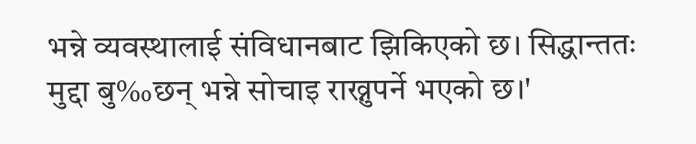भन्ने व्यवस्थालाई संविधानबाट झिकिएको छ। सिद्धान्ततः मुद्दा बु‰छन् भन्ने सोचाइ राख्नुपर्ने भएको छ।'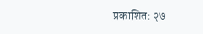प्रकाशित: २७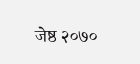जेष्ठ २०७०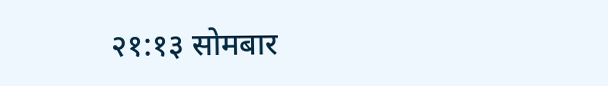२१:१३ सोमबार